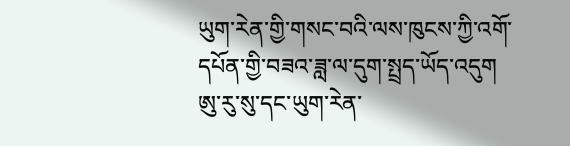ཡུག་རེན་གྱི་གསང་བའི་ལས་ཁུངས་ཀྱི་འགོ་དཔོན་གྱི་བཟའ་ཟླ་ལ་དུག་སྤྲད་ཡོད་འདུག
ཨུ་རུ་སུ་དང་ཡུག་རེན་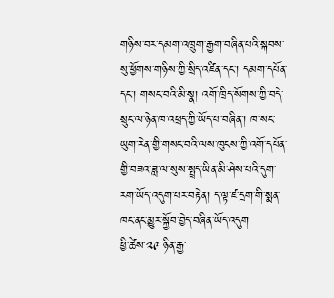གཉིས་བར་དམག་འཁྲུག་རྒྱག་བཞིན་པའི་སྐབས་སུ་ཕྱོགས་གཉིས་ཀྱི་སྲིད་འཛིན་དང་། དམག་དཔོན་དང་། གསང་བའི་མི་སྣ། འགོ་ཁྲིད་སོགས་ཀྱི་བདེ་སྲུང་ལ་ཉེན་ཁ་འཕྲད་ཀྱི་ཡོད་པ་བཞིན་། ཁ་སང་ཡུག་རེན་གྱི་གསང་བའི་ལས་ཁུངས་ཀྱི་འགོ་དཔོན་གྱི་བཟའ་ཟླ་ལ་སུས་སྤྲད་ཡིན་མི་ཤེས་པའི་དུག་རག་ཡོད་འདུག་པར་བརྟེན། ད་ལྟ་ཛ་དྲག་གི་སྨན་ཁང་ནང་མྱུར་སྐྱོབ་བྱེད་བཞིན་ཡོད་འདུག
ཕྱི་ཚེས་༢༩ ཉིན་རྒྱ་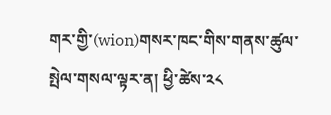གར་གྱི་(wion)གསར་ཁང་གིས་གནས་ཚུལ་སྤེལ་གསལ་ལྟར་ན། ཕྱི་ཚེས་༢༨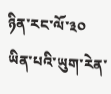ཉིན་རང་ལོ་༣༠ ཡིན་པའི་ཡུག་རེན་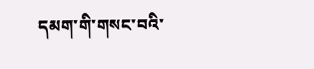དམག་གི་གསང་བའི་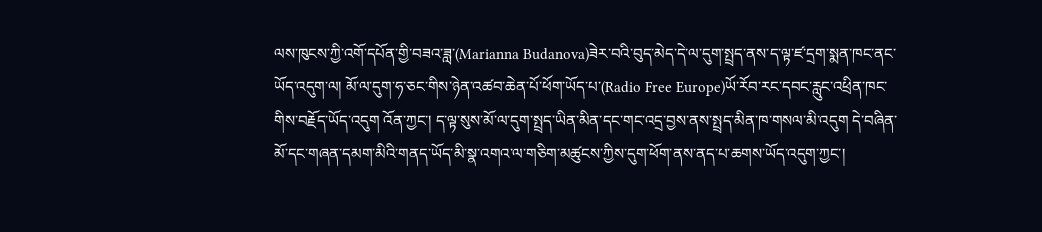ལས་ཁུངས་ཀྱི་འགོ་དཔོན་གྱི་བཟའ་ཟླ་(Marianna Budanova)ཟེར་བའི་བུད་མེད་དེ་ལ་དུག་སྤྲད་ནས་ད་ལྟ་ཛ་དྲག་སྨན་ཁང་ནང་ཡོད་འདུག་ལ། མོ་ལ་དུག་ཧ་ཅང་གིས་ཉེན་འཚབ་ཆེན་པོ་ཕོག་ཡོད་པ་(Radio Free Europe)ཡོ་རོབ་རང་དབང་རླུང་འཕྲིན་ཁང་གིས་བརྗོད་ཡོད་འདུག འོན་ཀྱང་། ད་ལྟ་སུས་མོ་ལ་དུག་སྤྲད་ཡིན་མིན་དང་གང་འདྲ་བྱས་ནས་སྤྲད་མིན་ཁ་གསལ་མི་འདུག དེ་བཞིན་མོ་དང་གཞན་དམག་མིའི་གནད་ཡོད་མི་སྣ་འགའ་ལ་གཅིག་མཚུངས་ཀྱིས་དུག་ཕོག་ནས་ནད་པ་ཆགས་ཡོད་འདུག་ཀྱང་།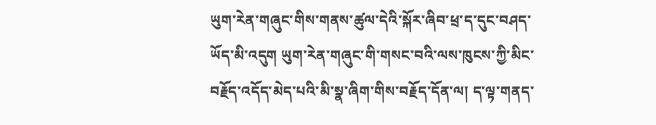ཡུག་རེན་གཞུང་གིས་གནས་ཚུལ་དེའི་སྐོར་ཞིབ་ཕྲ་ད་དུང་བཤད་ཡོད་མི་འདུག ཡུག་རེན་གཞུང་གི་གསང་བའི་ལས་ཁུངས་ཀྱི་མིང་བརྗོད་འདོད་མེད་པའི་མི་སྣ་ཞིག་གིས་བརྗོད་དོན་ལ། ད་ལྟ་གནད་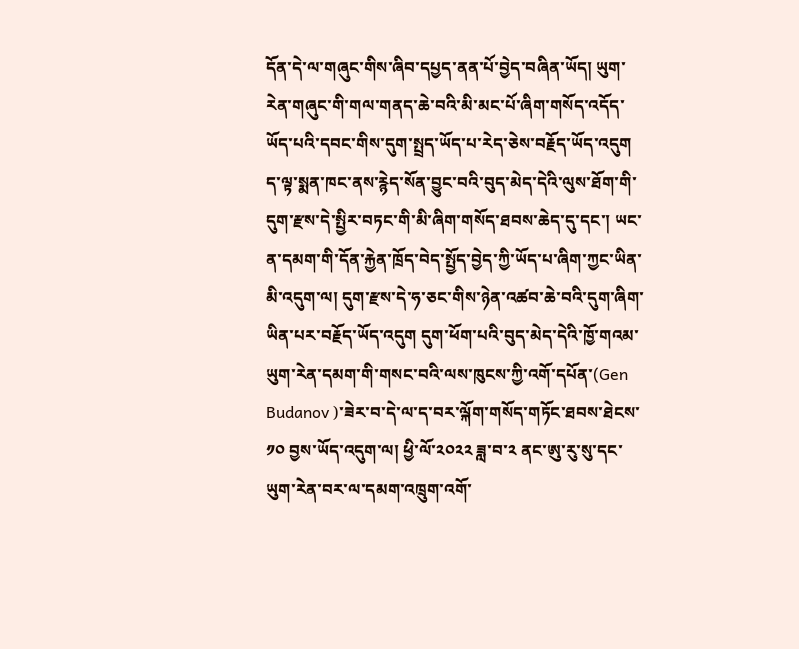དོན་དེ་ལ་གཞུང་གིས་ཞིབ་དཔྱད་ནན་པོ་བྱེད་བཞིན་ཡོད། ཡུག་རེན་གཞུང་གི་གལ་གནད་ཆེ་བའི་མི་མང་པོ་ཞིག་གསོད་འདོད་ཡོད་པའི་དབང་གིས་དུག་སྤྲད་ཡོད་པ་རེད་ཅེས་བརྗོད་ཡོད་འདུག ད་ལྟ་སྨན་ཁང་ནས་རྙེད་སོན་བྱུང་བའི་བུད་མེད་དེའི་ལུས་ཐོག་གི་དུག་རྫས་དེ་སྤྱིར་བཏང་གི་མི་ཞིག་གསོད་ཐབས་ཆེད་དུ་དང་། ཡང་ན་དམག་གི་དོན་རྐྱེན་ཁྲོད་བེད་སྤྱོད་བྱེད་ཀྱི་ཡོད་པ་ཞིག་ཀྱང་ཡིན་མི་འདུག་ལ། དུག་རྫས་དེ་ཧ་ཅང་གིས་ཉེན་འཚབ་ཆེ་བའི་དུག་ཞིག་ཡིན་པར་བརྗོད་ཡོད་འདུག དུག་ཕོག་པའི་བུད་མེད་དེའི་ཁྱོ་གའམ་ཡུག་རེན་དམག་གི་གསང་བའི་ལས་ཁུངས་ཀྱི་འགོ་དཔོན་(Gen Budanov )་ཟེར་བ་དེ་ལ་ད་བར་ལྐོག་གསོད་གཏོང་ཐབས་ཐེངས་༡༠ བྱས་ཡོད་འདུག་ལ། ཕྱི་ལོ་༢༠༢༢ ཟླ་བ་༢ ནང་ཨུ་རུ་སུ་དང་ཡུག་རེན་བར་ལ་དམག་འཁྲུག་འགོ་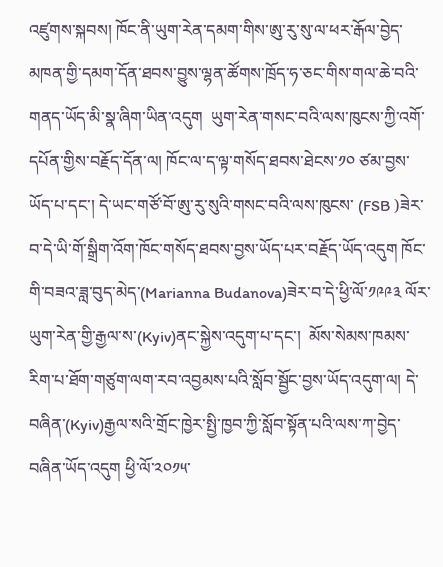འཛུགས་སྐབས། ཁོང་ནི་ཡུག་རེན་དམག་གིས་ཨུ་རུ་སུ་ལ་ཕར་རྒོལ་བྱེད་མཁན་གྱི་དམག་དོན་ཐབས་བྱུས་ལྷན་ཚོགས་ཁྲོད་ཧ་ཅང་གིས་གལ་ཆེ་བའི་གནད་ཡོད་མི་སྣ་ཞིག་ཡིན་འདུག  ཡུག་རེན་གསང་བའི་ལས་ཁུངས་ཀྱི་འགོ་དཔོན་གྱིས་བརྗོད་དོན་ལ། ཁོང་ལ་ད་ལྟ་གསོད་ཐབས་ཐེངས་༡༠ ཙམ་བྱས་ཡོད་པ་དང་། དེ་ཡང་གཙོ་བོ་ཨུ་རུ་སུའི་གསང་བའི་ལས་ཁུངས་ (FSB )ཟེར་བ་དེ་ཡི་གོ་སྒྲིག་འོག་ཁོང་གསོད་ཐབས་བྱས་ཡོད་པར་བརྗོད་ཡོད་འདུག ཁོང་གི་བཟའ་ཟླ་བུད་མེད་(Marianna Budanova)ཟེར་བ་དེ་ཕྱི་ལོ་༡༩༩༣ ལོར་ཡུག་རེན་གྱི་རྒྱལ་ས་(Kyiv)ནང་སྐྱེས་འདུག་པ་དང་།  མོས་སེམས་ཁམས་རིག་པ་ཐོག་གཙུག་ལག་རབ་འབྱམས་པའི་སློབ་སྦྱོང་བྱས་ཡོད་འདུག་ལ། དེ་བཞིན་(Kyiv)རྒྱལ་སའི་གྲོང་ཁྱེར་སྤྱི་ཁྱབ་ཀྱི་སློབ་སྟོན་པའི་ལས་ཀ་བྱེད་བཞིན་ཡོད་འདུག ཕྱི་ལོ་༢༠༡༥་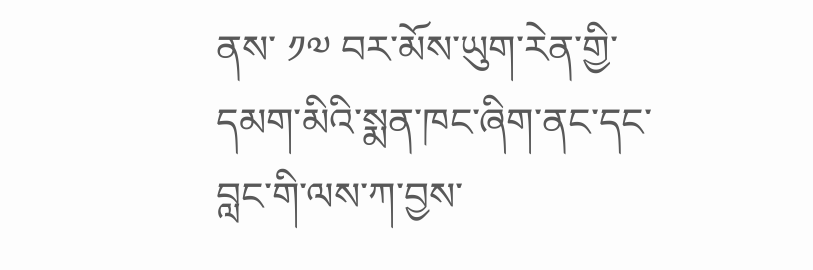ནས་ ༡༧ བར་མོས་ཡུག་རེན་གྱི་དམག་མིའི་སྨན་ཁང་ཞིག་ནང་དང་བླང་གི་ལས་ཀ་བྱས་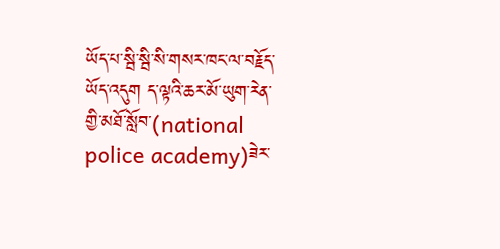ཡོད་པ་སྦི་སྦི་སི་གསར་ཁང་ལ་བརྗོད་ཡོད་འདུག ད་ལྟའི་ཆར་མོ་ཡུག་རེན་གྱི་མཐོ་སློབ་(national police academy)ཟེར་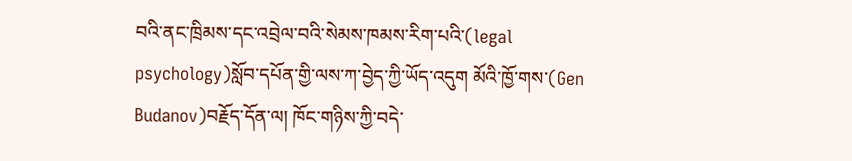བའི་ནང་ཁྲིམས་དང་འབྲེལ་བའི་སེམས་ཁམས་རིག་པའི་(legal psychology)སློབ་དཔོན་གྱི་ལས་ཀ་བྱེད་ཀྱི་ཡོད་འདུག མོའི་ཁྱོ་གས་(Gen Budanov)བརྗོད་དོན་ལ། ཁོང་གཉིས་ཀྱི་བདེ་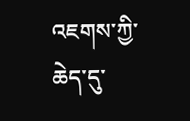འཇགས་ཀྱི་ཆེད་དུ་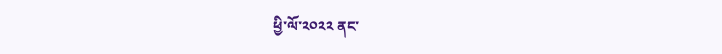ཕྱི་ལོ་༢༠༢༢ ནང་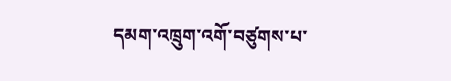དམག་འཁྲུག་འགོ་བཙུགས་པ་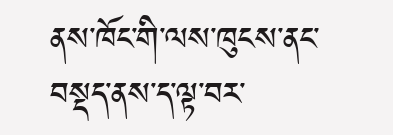ནས་ཁོང་གི་ལས་ཁུངས་ནང་བསྡད་ནས་ད་ལྟ་བར་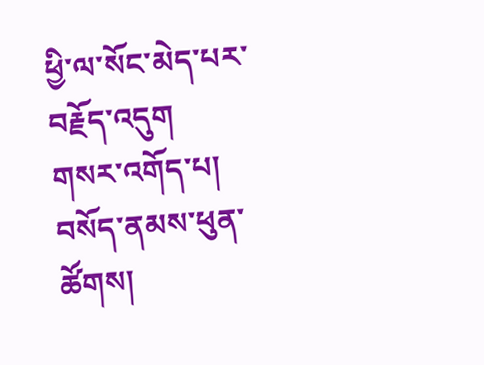ཕྱི་ལ་སོང་མེད་པར་བརྗོད་འདུག
གསར་འགོད་པ། བསོད་ནམས་ཕུན་ཚོགས།